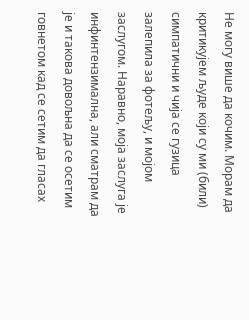Не могу више да кочим. Морам да критикујем људе који су ми (били) симпатични и чија се гузица залепила за фотељу, и мојом заслугом. Наравно, моја заслуга је инфинтензимална, али сматрам да је и такова довољна да се осетим говнетом кад се сетим да гласах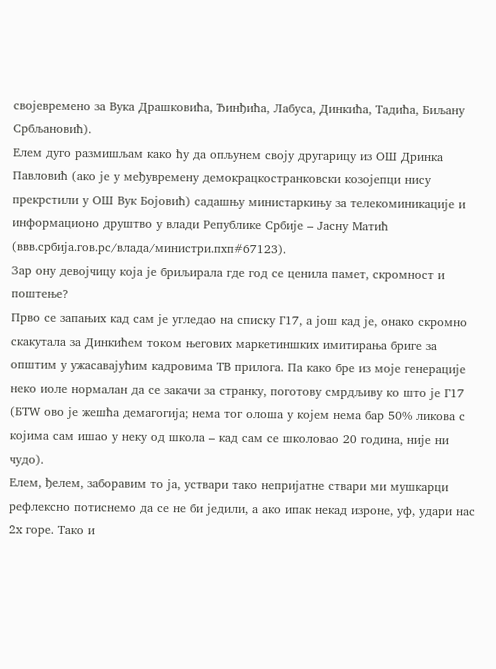својевремено за Вука Драшковића, Ђинђића, Лабуса, Динкића, Тадића, Биљану Србљановић).
Елем дуго размишљам како ћу да опљунем своју другарицу из ОШ Дринка Павловић (ако је у међувремену демокрацкостранковски козојепци нису прекрстили у ОШ Вук Бојовић) садашњу министаркињу за телекоминикације и информационо друштво у влади Републике Србије – Јасну Матић (ввв.србија.гов.рс/влада/министри.пхп#67123).
Зар ону девојчицу која је бриљирала где год се ценила памет, скромност и поштење?
Прво се запањих кад сам је угледао на списку Г17, а још кад је, онако скромно скакутала за Динкићем током његових маркетиншких имитирања бриге за општим у ужасавајућим кадровима ТВ прилога. Па како бре из моје генерације неко иоле нормалан да се закачи за странку, поготову смрдљиву ко што је Г17 (БТW ово је жешћа демагогија; нема тог олоша у којем нема бар 50% ликова с којима сам ишао у неку од школа – кад сам се школовао 20 година, није ни чудо).
Елем, ђелем, заборавим то ја, уствари тако непријатне ствари ми мушкарци рефлексно потиснемо да се не би једили, а ако ипак некад изроне, уф, удари нас 2x горе. Тако и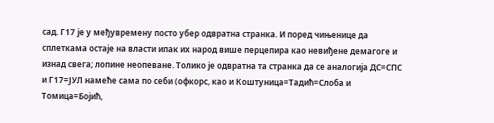сад. Г17 је у међувремену посто убер одвратна странка. И поред чињенице да сплеткама остаје на власти ипак их народ више перцепира као невиђене демагоге и изнад свега; лопине неопеване. Толико је одвратна та странка да се аналогија ДС=СПС и Г17=ЈУЛ намеће сама по себи (офкорс, као и Коштуница=Тадић=Слоба и Томица=Бојић,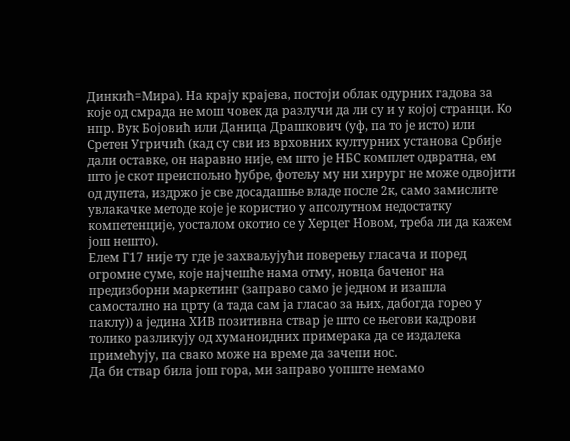Динкић=Мира). На крају крајева, постоји облак одурних гадова за које од смрада не мош човек да разлучи да ли су и у којој странци. Ко нпр. Вук Бојовић или Даница Драшкович (уф, па то је исто) или Сретен Угричић (кад су сви из врховних културних установа Србије дали оставке, он наравно није, ем што је НБС комплет одвратна, ем што је скот преиспољно ђубре, фотељу му ни хирург не може одвојити од дупета, издржо је све досадашње владе после 2к, само замислите увлакачке методе које је користио у апсолутном недостатку компетенције, уосталом окотио се у Херцег Новом, треба ли да кажем још нешто).
Елем Г17 није ту где је захваљујући поверењу гласача и поред огромне суме, које најчешће нама отму, новца баченог на предизборни маркетинг (заправо само је једном и изашла самостално на црту (а тада сам ја гласао за њих, дабогда горео у паклу)) а једина ХИВ позитивна ствар је што се његови кадрови толико разликују од хуманоидних примерака да се издалека примећују, па свако може на време да зачепи нос.
Да би ствар била још гора, ми заправо уопште немамо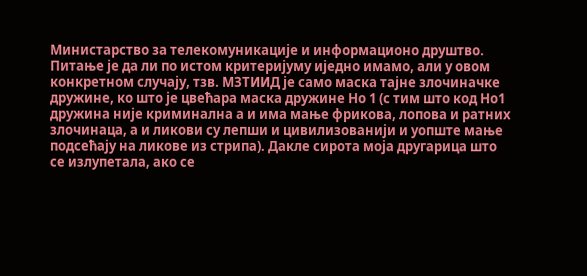Министарство за телекомуникације и информационо друштво. Питање је да ли по истом критеријуму иједно имамо, али у овом конкретном случају, тзв. МЗТИИД је само маска тајне злочиначке дружине, ко што је цвећара маска дружине Но 1 (с тим што код Но1 дружина није криминална а и има мање фрикова, лопова и ратних злочинаца, а и ликови су лепши и цивилизованији и уопште мање подсећају на ликове из стрипа). Дакле сирота моја другарица што се излупетала, ако се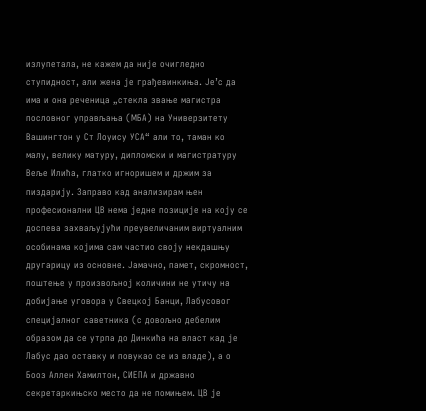излупетала, не кажем да није очигледно ступидност, али жена је грађевинкиња. Је’с да има и она реченица „стекла звање магистра пословног управљања (МБА) на Универзитету Вашингтон у Ст Лоуису УСА“ али то, таман ко малу, велику матуру, дипломски и магистратуру Веље Илића, глатко игноришем и држим за пиздарију. Заправо кад анализирам њен професионални ЦВ нема једне позиције на коју се доспева захваљујући преувеличаним виртуалним особинама којима сам частио своју некдашњу другарицу из основне. Јамачно, памет, скромност, поштење у произвољној количини не утичу на добијање уговора у Свецкој Банци, Лабусовог специјалног саветника (с довољно дебелим образом да се утрпа до Динкића на власт кад је Лабус дао оставку и повукао се из владе), а о Бооз Аллен Хамилтон, СИЕПА и државно секретаркињско место да не помињем. ЦВ је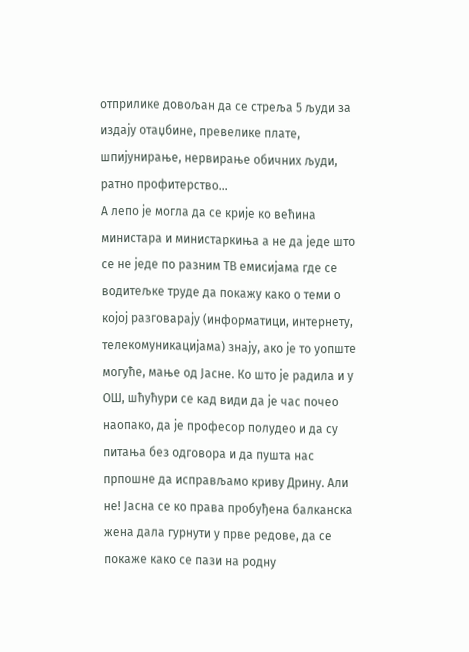отприлике довољан да се стреља 5 људи за издају отаџбине, превелике плате, шпијунирање, нервирање обичних људи, ратно профитерство…
А лепо је могла да се крије ко већина министара и министаркиња а не да једе што се не једе по разним ТВ емисијама где се водитељке труде да покажу како о теми о којој разговарају (информатици, интернету, телекомуникацијама) знају, ако је то уопште могуће, мање од Јасне. Ко што је радила и у ОШ, шћућури се кад види да је час почео наопако, да је професор полудео и да су питања без одговора и да пушта нас прпошне да исправљамо криву Дрину. Али не! Јасна се ко права пробуђена балканска жена дала гурнути у прве редове, да се покаже како се пази на родну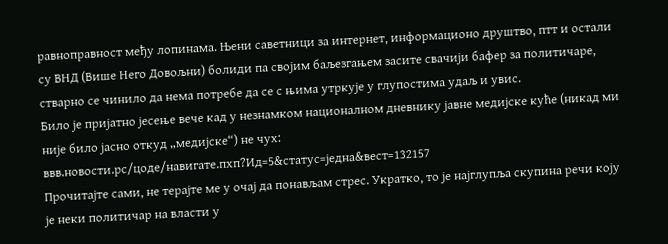равноправност међу лопинама. Њени саветници за интернет, информационо друштво, птт и остали су ВНД (Више Него Довољни) болиди па својим баљезгањем засите свачији бафер за политичаре, стварно се чинило да нема потребе да се с њима утркује у глупостима удаљ и увис.
Било је пријатно јесење вече кад у незнамком националном дневнику јавне медијске куће (никад ми није било јасно откуд „медијске“) не чух:
ввв.новости.рс/цоде/навигате.пхп?Ид=5&статус=једна&вест=132157
Прочитајте сами, не терајте ме у очај да понављам стрес. Укратко, то је најглупља скупина речи коју је неки политичар на власти у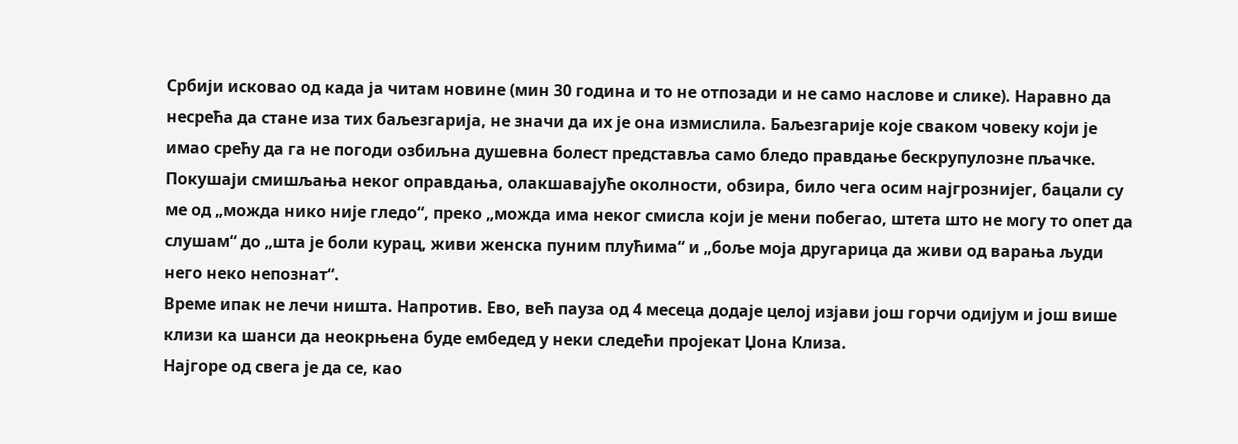Србији исковао од када ја читам новине (мин 30 година и то не отпозади и не само наслове и слике). Наравно да несрећа да стане иза тих баљезгарија, не значи да их је она измислила. Баљезгарије које сваком човеку који је имао срећу да га не погоди озбиљна душевна болест представља само бледо правдање бескрупулозне пљачке. Покушаји смишљања неког оправдања, олакшавајуће околности, обзира, било чега осим најгрознијег, бацали су ме од „можда нико није гледо“, преко „можда има неког смисла који је мени побегао, штета што не могу то опет да слушам“ до „шта је боли курац, живи женска пуним плућима“ и „боље моја другарица да живи од варања људи него неко непознат“.
Време ипак не лечи ништа. Напротив. Ево, већ пауза од 4 месеца додаје целој изјави још горчи одијум и још више клизи ка шанси да неокрњена буде ембедед у неки следећи пројекат Џона Клиза.
Најгоре од свега је да се, као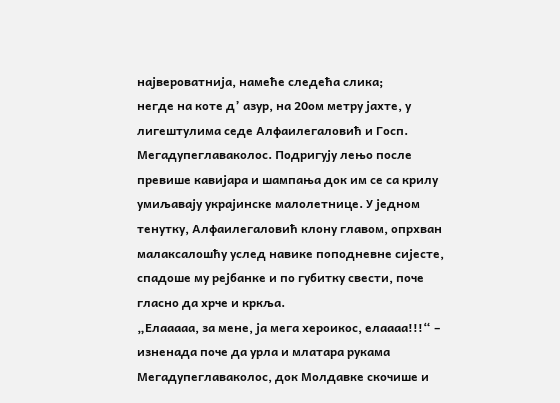највероватнија, намеће следећа слика;
негде на коте д’ азур, на 20ом метру јахте, у лигештулима седе Алфаилегаловић и Госп. Мегадупеглаваколос. Подригују лењо после превише кавијара и шампања док им се са крилу умиљавају украјинске малолетнице. У једном тенутку, Алфаилегаловић клону главом, опрхван малаксалошћу услед навике поподневне сијесте, спадоше му рејбанке и по губитку свести, поче гласно да хрче и кркља.
„Елааааа, за мене, ја мега хероикос, елаааа!!!“ – изненада поче да урла и млатара рукама Мегадупеглаваколос, док Молдавке скочише и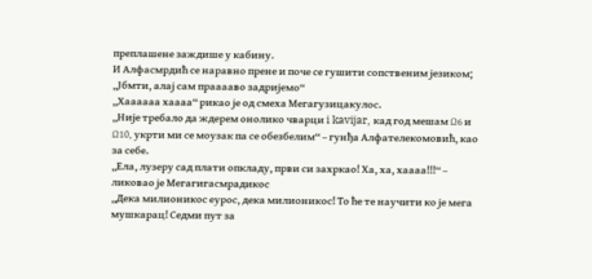преплашене заждише у кабину.
И Алфасмрдић се наравно прене и поче се гушити сопственим језиком;
„Јбмти, алај сам прааааво задријемо“
„Хаааааа хаааа“ рикао је од смеха Мeгагузицакулос.
„Није требало да ждерем онолико чварци i kavijar, кад год мешам Ω6 и Ω10, укрти ми се моузак па се обезбелим“ – гунђа Алфателекомовић, као за себе.
„Ела, лузеру сад плати опкладу, први си захркао! Ха, ха, хаааа!!!“ – ликовао је Мегагигасмрадикос
„Дека милионикос еурос, дека милионикос! То ће те научити ко је мега мушкарац! Седми пут за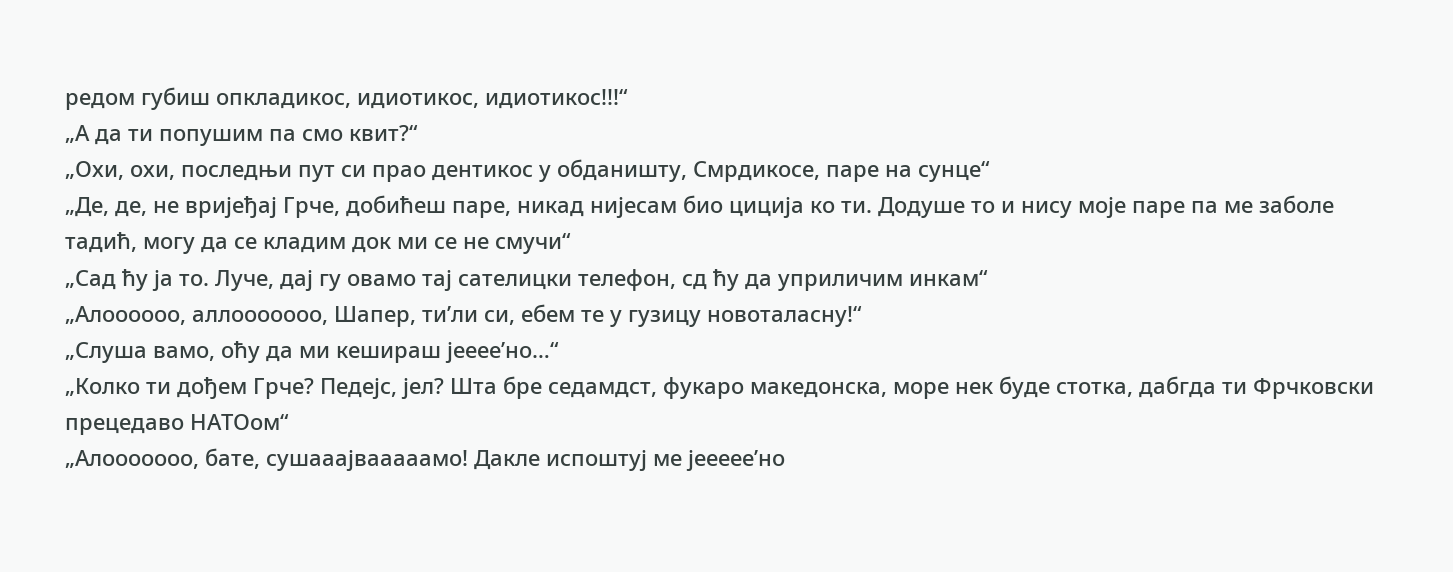редом губиш опкладикос, идиотикос, идиотикос!!!“
„А да ти попушим па смо квит?“
„Охи, охи, последњи пут си прао дентикос у обданишту, Смрдикосе, паре на сунце“
„Де, де, не вријеђај Грче, добићеш паре, никад нијесам био циција ко ти. Додуше то и нису моје паре па ме заболе тадић, могу да се кладим док ми се не смучи“
„Сад ћу ја то. Луче, дај гу овамо тај сателицки телефон, сд ћу да уприличим инкам“
„Алоооооо, аллооооооо, Шапер, ти’ли си, ебем те у гузицу новоталасну!“
„Слуша вамо, оћу да ми кешираш јееее’но…“
„Колко ти дођем Грче? Педејс, јел? Шта бре седамдст, фукаро македонска, море нек буде стотка, дабгда ти Фрчковски прецедаво НАТОом“
„Алооооооо, бате, сушааајвааааамо! Дакле испоштуј ме јеееее’но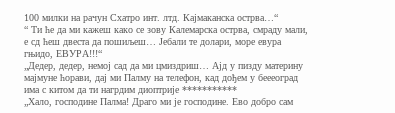100 милки на рачун Схатро инт. лтд. Кајмаканска острва…“
“ Ти ће да ми кажеш како се зову Калемарска острва, смраду мали, е сд ћеш двеста да пошиљеш… Јебали те долари, море евура гњидо, ЕВУРА!!!“
„Дедер, дедер, немој сад да ми цмиздриш… Ајд у пизду материну мајмуне ћорави, дај ми Палму на телефон, кад дођем у беееоград има с китом да ти нагрдим диоптрије ***********
„Хало, господине Палма! Драго ми је господине. Ево добро сам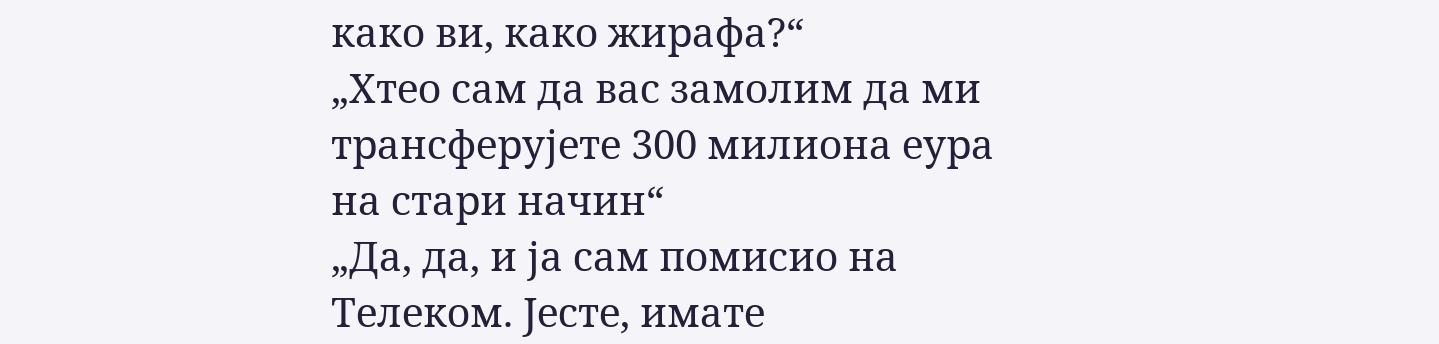како ви, како жирафа?“
„Хтео сам да вас замолим да ми трансферујете 300 милиона еура на стари начин“
„Да, да, и ја сам помисио на Телеком. Јесте, имате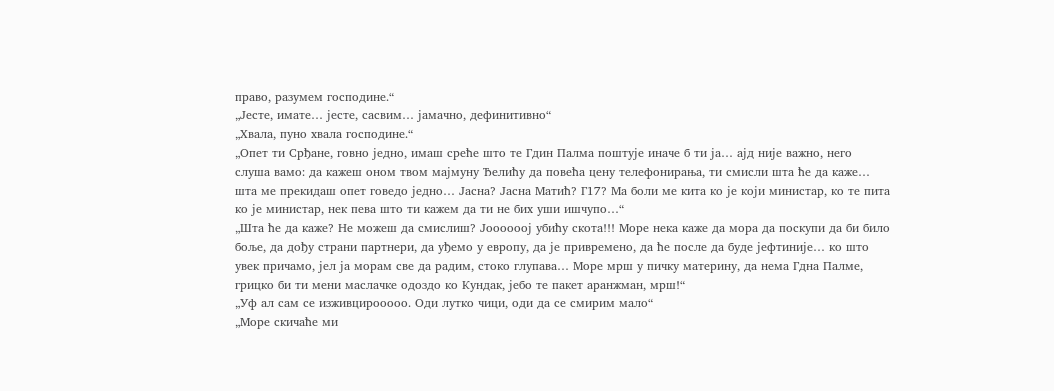право, разумем господине.“
„Јесте, имате… јесте, сасвим… јамачно, дефинитивно“
„Хвала, пуно хвала господине.“
„Опет ти Срђане, говно једно, имаш среће што те Гдин Палма поштује иначе б ти ја… ајд није важно, него слуша вамо: да кажеш оном твом мајмуну Ђелићу да повећа цену телефонирања, ти смисли шта ће да каже… шта ме прекидаш опет говедо једно… Јасна? Јасна Матић? Г17? Ма боли ме кита ко је који министар, ко те пита ко је министар, нек пева што ти кажем да ти не бих уши ишчупо…“
„Шта ће да каже? Не можеш да смислиш? Јоооооој убићу скота!!! Море нека каже да мора да поскупи да би било боље, да дођу страни партнери, да уђемо у европу, да је привремено, да ће после да буде јефтиније… ко што увек причамо, јел ја морам све да радим, стоко глупава… Море мрш у пичку материну, да нема Гдна Палме, грицко би ти мени маслачке одоздо ко Кундак, јебо те пакет аранжман, мрш!“
„Уф ал сам се изживцирооооо. Оди лутко чици, оди да се смирим мало“
„Море скичаће ми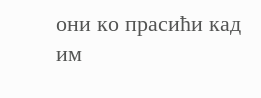они ко прасићи кад им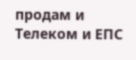продам и Телеком и ЕПС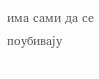има сами да се поубивају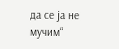да се ја не мучим“